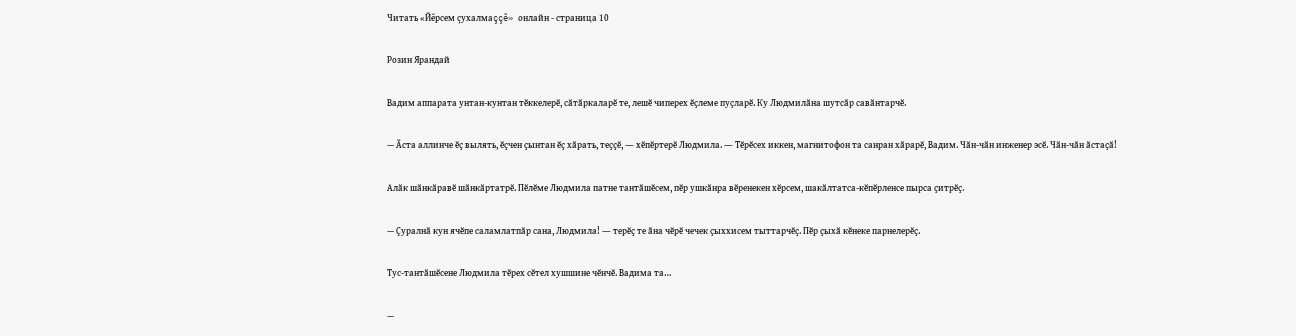Читать «Йĕрсем çухалмаççĕ» онлайн - страница 10

Розин Ярандай

Вадим аппарата унтан-кунтан тӗккелерӗ, сӑтӑркаларӗ те, лешӗ чиперех ӗҫлеме пуҫларӗ. Ку Людмилӑна шутсӑр савӑнтарчӗ.

— Ӑста аллинче ӗҫ вылять, ӗҫчен ҫынтан ӗҫ хӑрать, теҫҫӗ, ― хӗпӗртерӗ Людмила. ― Тӗрӗсех иккен, магнитофон та санран хӑрарӗ, Вадим. Чӑн-чӑн инженер эсӗ. Чӑн-чӑн ӑстаҫӑ!

Алӑк шӑнкӑравӗ шӑнкӑртатрӗ. Пӗлӗме Людмила патне тантӑшӗсем, пӗр ушкӑнра вӗренекен хӗрсем, шакӑлтатса-кӗпӗрленсе пырса ҫитрӗҫ.

— Ҫуралнӑ кун ячӗпе саламлатпӑр сана, Людмила! ― терӗҫ те ӑна чӗрӗ чечек ҫыххисем тыттарчӗҫ. Пӗр ҫыхӑ кӗнеке парнелерӗҫ.

Тус-тантӑшӗсене Людмила тӗрех сӗтел хушшине чӗнчӗ. Вадима та…

—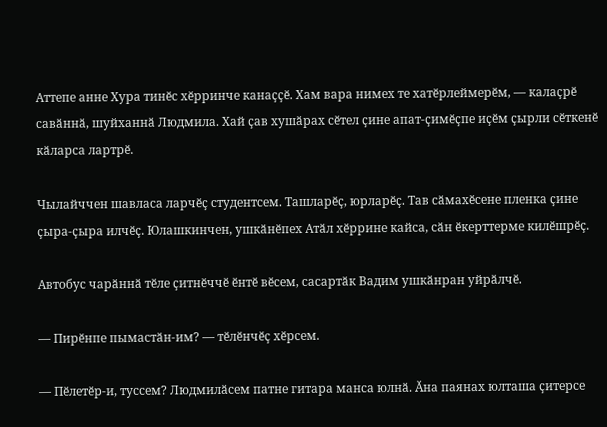Аттепе анне Хура тинӗс хӗрринче канаҫҫӗ. Хам вара нимех те хатӗрлеймерӗм, ― калаҫрӗ савӑннӑ, шуйханнӑ Людмила. Хай ҫав хушӑрах сӗтел ҫине апат-ҫимӗҫпе иҫӗм ҫырли сӗткенӗ кӑларса лартрӗ.

Чылайччен шавласа ларчӗҫ студентсем. Ташларӗҫ, юрларӗҫ. Тав сӑмахӗсене пленка ҫине ҫыра-ҫыра илчӗҫ. Юлашкинчен, ушкӑнӗпех Атӑл хӗррине кайса, сӑн ӗкерттерме килӗшрӗҫ.

Автобус чарӑннӑ тӗле ҫитнӗччӗ ӗнтӗ вӗсем, сасартӑк Вадим ушкӑнран уйрӑлчӗ.

— Пирӗнпе пымастӑн-им? — тӗлӗнчӗҫ хӗрсем.

— Пӗлетӗр-и, туссем? Людмилӑсем патне гитара манса юлнӑ. Ӑна паянах юлташа ҫитерсе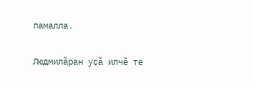памалла.

Людмилӑран уҫӑ илчӗ те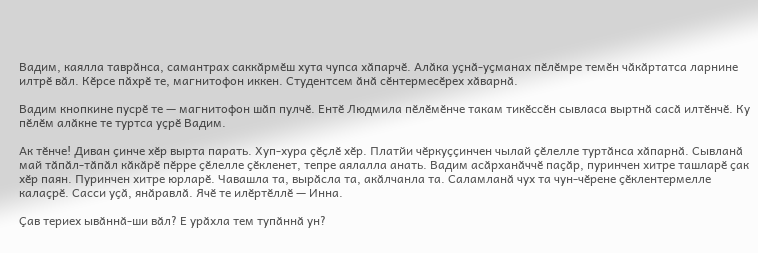Вадим, каялла таврӑнса, самантрах саккӑрмӗш хута чупса хӑпарчӗ. Алӑка уҫнӑ-уҫманах пӗлӗмре темӗн чӑкӑртатса ларнине илтрӗ вӑл. Кӗрсе пӑхрӗ те, магнитофон иккен. Студентсем ӑнӑ сӗнтермесӗрех хӑварнӑ.

Вадим кнопкине пусрӗ те — магнитофон шӑп пулчӗ. Ентӗ Людмила пӗлӗмӗнче такам тикӗссӗн сывласа выртнӑ сасӑ илтӗнчӗ. Ку пӗлӗм алӑкне те туртса уҫрӗ Вадим.

Ак тӗнче! Диван ҫинче хӗр вырта парать. Хуп-хура ҫӗҫлӗ хӗр. Платйи чӗркуҫҫинчен чылай ҫӗлелле туртӑнса хӑпарнӑ. Сывланӑ май тӑпӑл-тӑпӑл кӑкӑрӗ пӗрре ҫӗлелле ҫӗкленет, тепре аялалла анать. Вадим асӑрханӑччӗ паҫӑр, пуринчен хитре ташларӗ ҫак хӗр паян. Пуринчен хитре юрларӗ. Чавашла та, вырӑсла та, акӑлчанла та. Саламланӑ чух та чун-чӗрене ҫӗклентермелле калаҫрӗ. Сасси уҫӑ, янӑравлӑ. Ячӗ те илӗртӗллӗ — Инна.

Ҫав териех ывӑннӑ-ши вӑл? Е урӑхла тем тупӑннӑ ун?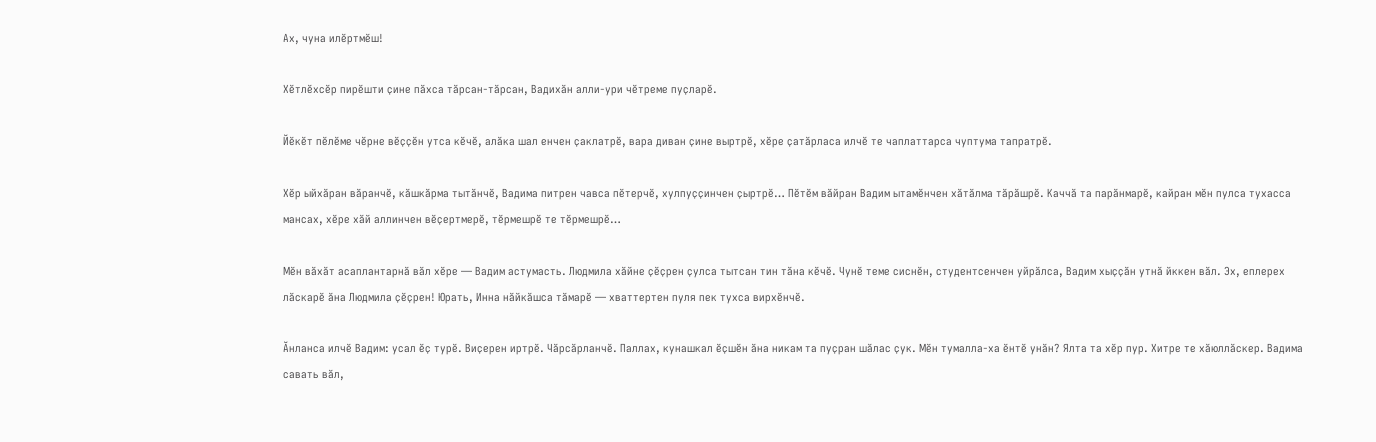Ах, чуна илӗртмӗш!

Хӗтлӗхсӗр пирӗшти ҫине пӑхса тӑрсан-тӑрсан, Вадихӑн алли-ури чӗтреме пуҫларӗ.

Йӗкӗт пӗлӗме чӗрне вӗҫҫӗн утса кӗчӗ, алӑка шал енчен ҫаклатрӗ, вара диван ҫине выртрӗ, хӗре ҫатӑрласа илчӗ те чаплаттарса чуптума тапратрӗ.

Хӗр ыйхӑран вӑранчӗ, кӑшкӑрма тытӑнчӗ, Вадима питрен чавса пӗтерчӗ, хулпуҫҫинчен ҫыртрӗ… Пӗтӗм вӑйран Вадим ытамӗнчен хӑтӑлма тӑрӑшрӗ. Каччӑ та парӑнмарӗ, кайран мӗн пулса тухасса мансах, хӗре хӑй аллинчен вӗҫертмерӗ, тӗрмешрӗ те тӗрмешрӗ…

Мӗн вӑхӑт асаплантарнӑ вӑл хӗре — Вадим астумасть. Людмила хӑйне ҫӗҫрен ҫулса тытсан тин тӑна кӗчӗ. Чунӗ теме сиснӗн, студентсенчен уйрӑлса, Вадим хыҫҫӑн утнӑ йккен вӑл. Эх, еплерех лӑскарӗ ӑна Людмила ҫӗҫрен! Юрать, Инна нӑйкӑшса тӑмарӗ — хваттертен пуля пек тухса вирхӗнчӗ.

Ӑнланса илчӗ Вадим: усал ӗҫ турӗ. Виҫерен иртрӗ. Чӑрсӑрланчӗ. Паллах, кунашкал ӗҫшӗн ӑна никам та пуҫран шӑлас ҫук. Мӗн тумалла-ха ӗнтӗ унӑн? Ялта та хӗр пур. Хитре те хӑюллӑскер. Вадима савать вӑл,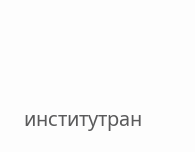институтран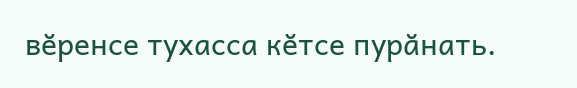вӗренсе тухасса кӗтсе пурӑнать.